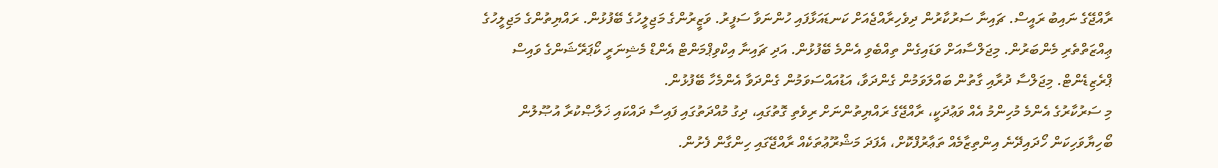ރާއްޖޭގެ ނައިބު ރައީސް. ޗައިނާ ސަރުކާރުން ދިވެހިރާއްޖެއަށް ކަނޑައަޅާފައި ހުންނަވާ ސަފީރު. ވަޒީރުންގެ މަޖިލީހުގެ ބޭފުޅުން. ރައްޔިތުންގެ މަޖިލީހުގެ ޢިއްޒަތްތެރި މެންބަރުން. މިޖަލްސާއަށް ވަޑައިގެން ތިއްބެވި އެންމެ ބޭފުޅުން. އަދި ޗައިނާ އިކްވިޕްމަންޓް އެންޑް މެޝިނަރީ ކޯޕަރޭޝަންގެ ވައިސް ޕްރެޒިޑެންޓް. މިޖަލްސާ ދުރާއި ގާތުން ބައްލަވަމުން ގެންދަވާ، އަޑުއައްސަވަމުން ގެންދަވާ އެންމެހާ ބޭފުޅުން.
މި ސަރުކާރުގެ އެންމެ މުހިންމު އެއް ވަޢުދަކީ، ރާއްޖޭގެ ރައްޔިތުންނަށް ރިވެތި ގޮތުގައި، ދިގު މުއްދަތުގައި ފައިސާ ދައްކައި ޚަލާޞްކުރާ އުޞޫލުން ބޯހިޔާވަހިކަން ހޯދައިދޭނެ އިންތިޒާމެއް ތަޢާރުފްކޮށް، އެފަދަ މަޝްރޫޢުތަކެއް ރާއްޖޭގައި ހިންގާން ފެށުން.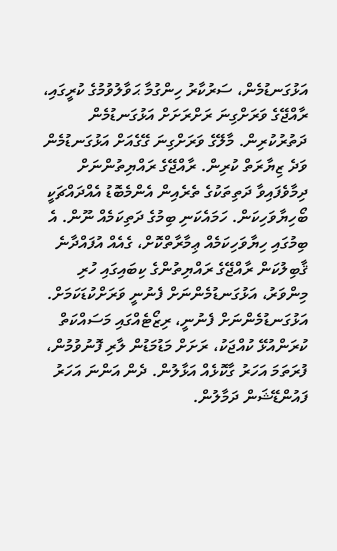އަޅުގަނޑުމެން، ސަރުކާރު ހިންގުމާ ޙަވާލުވުމުގެ ކުރީގައި، ރާއްޖޭގެ ވަރަށްގިނަ ރަށްރަށަށް އަޅުގަނޑުމެން ދަތުރުކުރިން. މާލޭގެ ވަރަށްގިނަ ގޭގެއަށް އަޅުގަނޑުމެން ވަދެ ޒިޔާރަތް ކުރިން. ރާއްޖޭގެ ރައްޔިތުންނަށް ދިމާވެފައިވާ ދަތިތަކުގެ ތެރެއިން އެންމެބޮޑު އެއްދައްޗަކީ ބޯހިޔާވަހިކަން. ހަމައެކަނި ބިމުގެ ދަތިކަމެއް ނޫން. އެ ބިމުގައި ހިޔާވަހިކަމެއް ޢިމާރާތްކޮށް، ގެއެއް އުފައްދާނެ ޤާބިލުކަން ރާއްޖޭގެ ރައްޔިތުންގެ ކިބައިގައި ހުރި މިންވަރު، އަޅުގަނޑުމެންނަށް ފެނުނީ ވަރަށްކުޑަކަމަށް. އަޅުގަނޑުމެންނަށް ފެނުނީ، ރިޒޯޓެއްގައި މަސައްކަތް ކުރަންއުޅޭ ކުއްޖަކު، ރަށަށް މަޑުމަޑުން ލާރި ފޮނުވުމުން، ފުރަތަމަ އަހަރު ގާކޮޅެއް އަޅާލުން. ދެން އަންނަ އަހަރު ފައުންޑޭޝަން ދަމާލުން.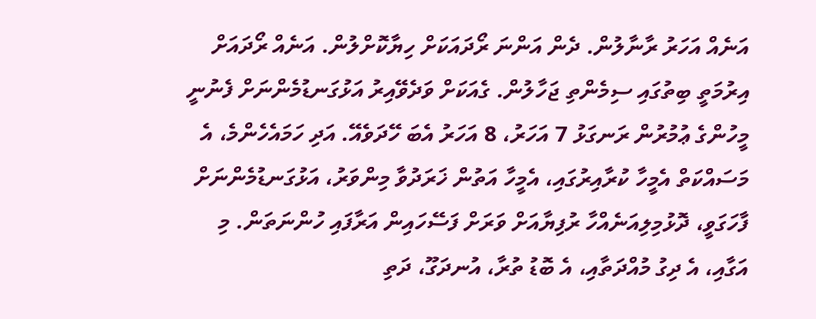އަނެއް އަހަރު ރާނާލުން. ދެން އަންނަ ރޯދައަކަށް ހިޔާކޮށްލުން. އަނެއް ރޯދައަށް އިރުމަތީ ބިތުގައި ސިމެންތި ޖަހާލުން. ގެއަކަށް ވަދެވޭއިރު އަޅުގަނޑުމެންނަށް ފެނުނީ މީހުންގެ ޢުމުރުން ރަނގަޅު 7 އަހަރު، 8 އަހަރު އެބަ ހޭދަވެއޭ. އަދި ހަމައެހެންމެ، އެ މަސައްކަތް އެމީހާ ކުރާއިރުގައި، އެމީހާ އަތުން ޚަރަދުވާ މިންވަރު، އަޅުގަނޑުމެންނަށް ފާހަގަވީ، ދޮޅުމިލިއަނެއްހާ ރުފިޔާއަށް ވަރަށް ފަސޭހައިން އަރާފައި ހުންނަތަން. މި އަގާއި، އެ ދިގު މުއްދަތާއި، އެ ބޮޑު ތުރާ، އުނދަގޫ، ދަތި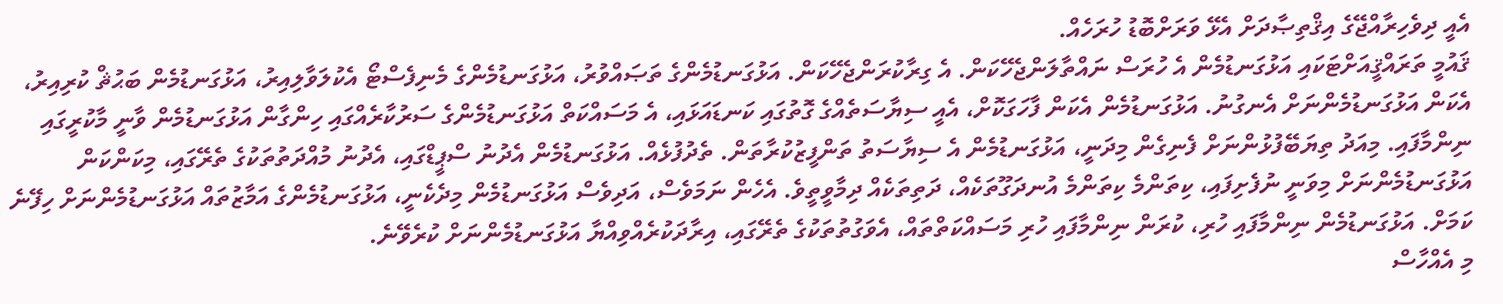އެއީ ދިވެހިރާއްޖޭގެ އިޤްތިޞާދަށް އެޅޭ ވަރަށްބޮޑު ހުރަހެއް.
ޤައުމީ ތަރައްޤީއަށްޓަކައި އަޅުގަނޑުމެން އެ ހުރަސް ނައްތާލަންޖެހޭކަން. އެ ގިރާކުރަންޖެހޭކަން. އަޅުގަނޑުމެންގެ ތަޞައްވުރު، އަޅުގަނޑުމެންގެ މެނިފެސްޓޯ އެކުލަވާލިއިރު، އަޅުގަނޑުމެން ބަޙުޘް ކުރިއިރު، އެކަން އަޅުގަނޑުމެންނަށް އެނގުނު. އަޅުގަނޑުމެން އެކަން ފާހަގަކޮށް، އެއީ ސިޔާސަތެއްގެ ގޮތުގައި ކަނޑައަޅައި، އެ މަސައްކަތް އަޅުގަނޑުމެންގެ ސަރުކާރެއްގައި ހިންގާން އަޅުގަނޑުމެން ވާނީ މާކުރީގައި ނިންމާފައި. މިއަދު ތިޔަބޭފުޅުންނަށް ފެނިގެން މިދަނީ، އަޅުގަނޑުމެން އެ ސިޔާސަތު ތަންފީޒުކުރާތަން. ތެދުފުޅެއް. އަޅުގަނޑުމެން އެދުނު ސްޕީޑްގައި، އެދުނު މުއްދަތުތަކުގެ ތެރޭގައި، މިކަންކަން އަޅުގަނޑުމެންނަށް މިވަނީ ނުފެށިފައި، ކިތަންމެ ކިތަންމެ އުނދަގޫތަކެއް، ދަތިތަކެއް ދިމާވީތީވެ. އެހެން ނަމަވެސް، އަދިވެސް އަޅުގަނޑުމެން މިދެކެނީ، އަޅުގަނޑުމެންގެ އަމާޒުތައް އަޅުގަނޑުމެންނަށް ހިފޭނެ ކަމަށް. އަޅުގަނޑުމެން ނިންމާފައި ހުރި، ކުރަން ނިންމާފައި ހުރި މަސައްކަތްތައް، އެވަގުތުތަކުގެ ތެރޭގައި، އިރާދަކުރެއްވިއްޔާ އަޅުގަނޑުމެންނަށް ކުރެވޭނެ.
މި އެއްހާސް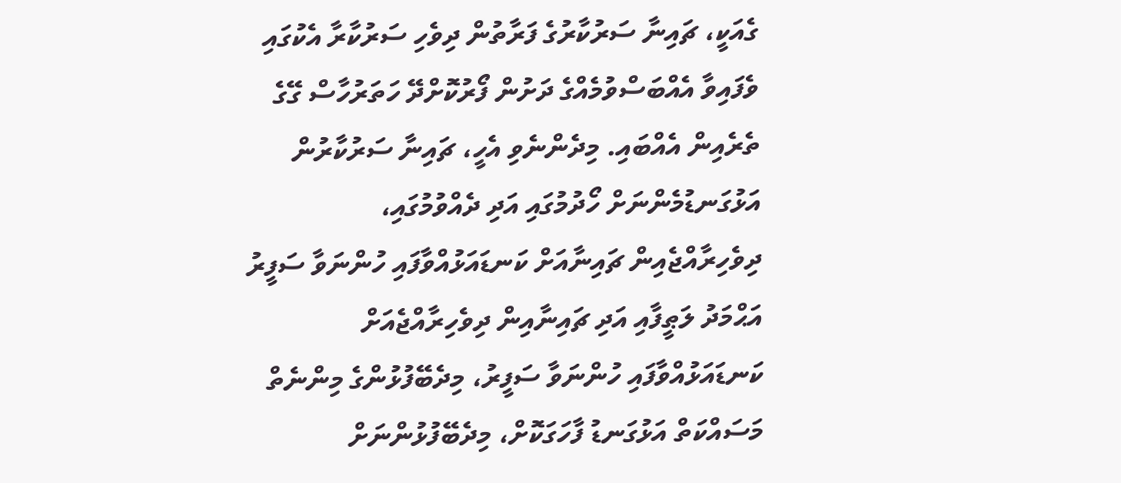ގެއަކީ، ޗައިނާ ސަރުކާރުގެ ފަރާތުން ދިވެހި ސަރުކާރާ އެކުގައި ވެފައިވާ އެއްބަސްވުމެއްގެ ދަށުން ފޯރުކޮށްދޭ ހަތަރުހާސް ގޭގެ ތެރެއިން އެއްބައި. މިދެންނެވި އެހީ، ޗައިނާ ސަރުކާރުން އަޅުގަނޑުމެންނަށް ހޯދުމުގައި އަދި ދެއްވުމުގައި، ދިވެހިރާއްޖެއިން ޗައިނާއަށް ކަނޑައަޅުއްވާފައި ހުންނަވާ ސަފީރު އަޙްމަދު ލަޠީފާއި އަދި ޗައިނާއިން ދިވެހިރާއްޖެއަށް ކަނޑައަޅުއްވާފައި ހުންނަވާ ސަފީރު، މިދެބޭފުޅުންގެ މިންނެތް މަސައްކަތް އަޅުގަނޑު ފާހަގަކޮށް، މިދެބޭފުޅުންނަށް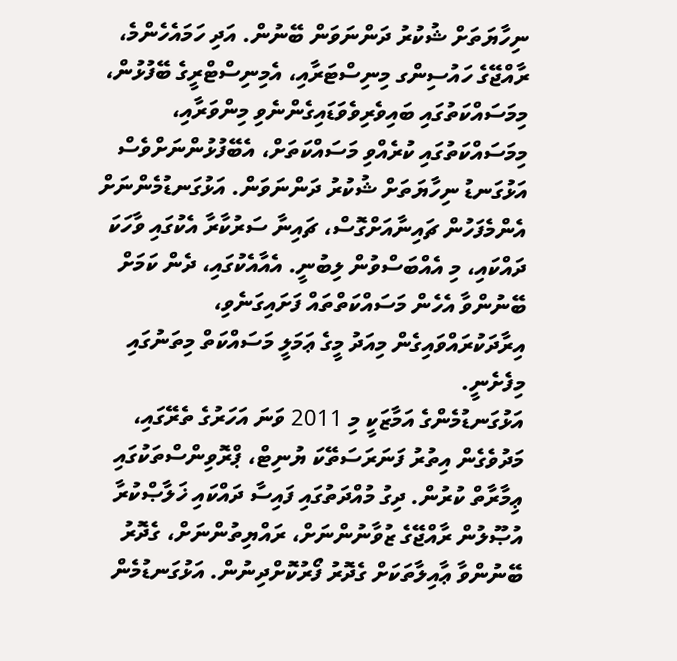ނިހާޔަތަށް ޝުކުރު ދަންނަވަން ބޭނުން. އަދި ހަމައެހެންމެ، ރާއްޖޭގެ ހައުސިންގ މިނިސްޓަރާއި، އެމިނިސްޓްރީގެ ބޭފުޅުން، މިމަސައްކަތުގައި ބައިވެރިވެވަޑައިގެންނެވި މިންވަރާއި، މިމަސައްކަތުގައި ކުރެއްވި މަސައްކަތަށް، އެބޭފުޅުންނަށްވެސް އަޅުގަނޑު ނިހާޔަތަށް ޝުކުރު ދަންނަވަން. އަޅުގަނޑުމެންނަށް އެންމެފަހުން ޗައިނާއަށްގޮސް، ޗައިނާ ސަރުކާރާ އެކުގައި ވާހަކަ ދައްކައި، މި އެއްބަސްވުން ލިބުނީ. އެއާއެކުގައި، ދެން ކަމަށް ބޭނުންވާ އެހެން މަސައްކަތްތައް ފަށައިގަނެވި، އިރާދަކުރައްވައިގެން މިއަދު މީގެ ޢަމަލީ މަސައްކަތް މިތަނުގައި މިފެށެނީ.
އަޅުގަނޑުމެންގެ އަމާޒަކީ މި 2011 ވަނަ އަހަރުގެ ތެރޭގައި، މަދުވެގެން އިތުރު ފަނަރަސަތޭކަ ޔުނިޓް، ޕްރޮވިންސްތަކުގައި ޢިމާރާތް ކުރުން. ދިގު މުއްދަތުގައި ފައިސާ ދައްކައި ޚަލާޞްކުރާ އުޞޫލުން ރާއްޖޭގެ ޒުވާނުންނަށް، ރައްޔިތުންނަށް، ގެދޮރު ބޭނުންވާ ޢާއިލާތަކަށް ގެދޮރު ފޯރުކޮށްދިނުން. އަޅުގަނޑުމެން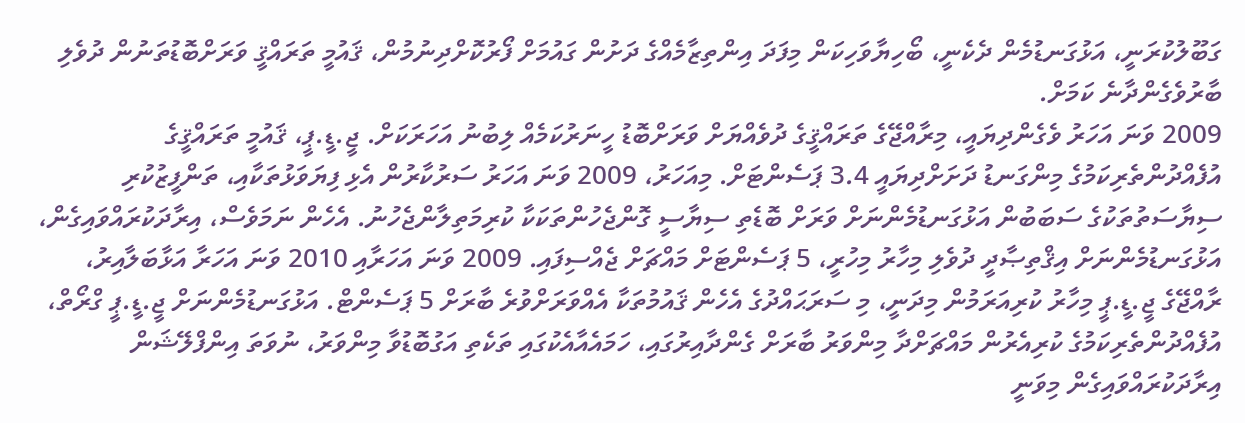ގަބޫލުކުރަނީ، އަޅުގަނޑުމެން ދެކެނީ، ބޯހިޔާވަހިކަން މިފަދަ އިންތިޒާމެއްގެ ދަށުން ގައުމަށް ފޯރުކޮށްދިނުމުން، ޤައުމީ ތަރައްޤީ ވަރަށްބޮޑުތަނުން ދުވެލި ބާރުވެގެންދާނެ ކަމަށް.
2009 ވަނަ އަހަރު ވެގެންދިޔައީ، މިރާއްޖޭގެ ތަރައްޤީގެ ދުވެއްޔަށް ވަރަށްބޮޑު ހީނަރުކަމެއް ލިބުނު އަހަރަކަށް. ޖީ.ޑީ.ޕީ، ޤައުމީ ތަރައްޤީގެ އުފެއްދުންތެރިކަމުގެ މިންގަނޑު ދަށަށްދިޔައީ 3.4 ޕަސެންޓަށް. މިއަހަރު، 2009 ވަނަ އަހަރު ސަރުކާރުން އެޅި ފިޔަވަޅުތަކާއި، ތަންފީޒުކުރި ސިޔާސަތުތަކުގެ ސަބަބުން އަޅުގަނޑުމެންނަށް ވަރަށް ބޮޑެތި ސިޔާސީ ގޮންޖެހުންތަކަކާ ކުރިމަތިލާންޖެހުނު. އެހެން ނަމަވެސް، އިރާދަކުރައްވައިގެން، އަޅުގަނޑުމެންނަށް އިޤްތިޞާދީ ދުވެލި މިހާރު މިހުރީ، 5 ޕަސެންޓަށް މައްޗަށް ޖެއްސިފައި. 2009 ވަނަ އަހަރާއި 2010 ވަނަ އަހަރާ އަޅާބަލާއިރު، ރާއްޖޭގެ ޖީ.ޑީ.ޕީ މިހާރު ކުރިއަރަމުން މިދަނީ، މި ސަރަޙައްދުގެ އެހެން ޤައުމުތަކާ އެއްވަރަށްވުރެ ބާރަށް 5 ޕަސެންޓް. އަޅުގަނޑުމެންނަށް ޖީ.ޑީ.ޕީ ގްރޯތް، އުފެއްދުންތެރިކަމުގެ ކުރިއެރުން މައްޗަށްދާ މިންވަރު ބާރަށް ގެންދާއިރުގައި، ހަމައެއާއެކުގައި ތަކެތި އަގުބޮޑުވާ މިންވަރު، ނުވަތަ އިންފްލޭޝަން އިރާދަކުރައްވައިގެން މިވަނީ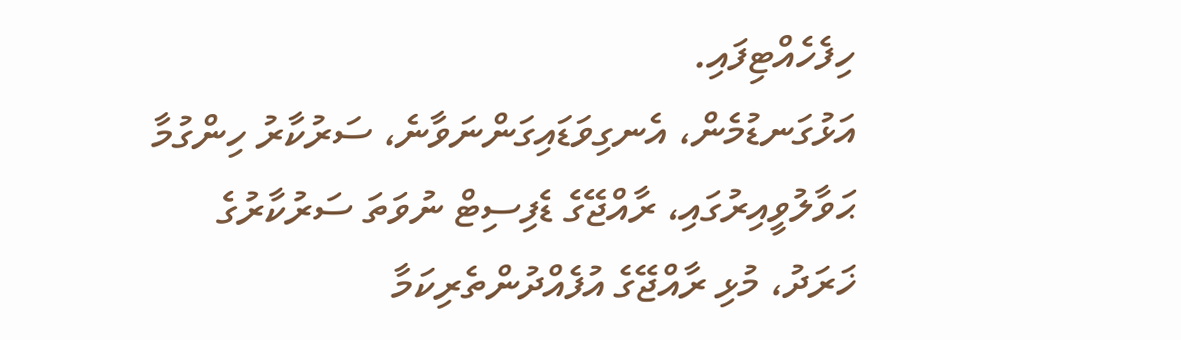ހިފެހެއްޓިފައި.
އަޅުގަނޑުމެން، އެނގިވަޑައިގަންނަވާނެ، ސަރުކާރު ހިންގުމާ ޙަވާލުވީއިރުގައި، ރާއްޖޭގެ ޑެފިސިޓް ނުވަތަ ސަރުކާރުގެ ޚަރަދު، މުޅި ރާއްޖޭގެ އުފެއްދުންތެރިކަމާ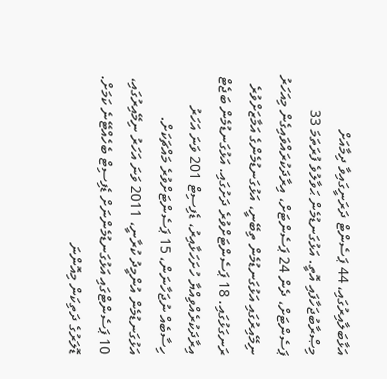އަޅާބަލާއިރުގައި، 44 ޕަސެންޓް ދަރަނީގައިވާ ދިމާއަށް މިޞްރާބުޖަހާފައި އޮތީ. އަޅުގަނޑުމެން ޙަވާލުވެ ފުރަތަމަ 33 ޕަސެންޓަށް، ދެން 24 ޕަސެންޓަށް، އިރާދަކުރައްވައިގެން މިއަހަރު ނިމޭއިރުގައި އަޅުގަނޑުމެން ތިބޭނީ، އަޅުގަނޑުމެންގެ އަމާޒަށްވުރެ ރަނގަޅުގައި. 18 ޕަސެންޓަށްވުރެ ދަށުގައި. އަޅުގަނޑުމެން ބަޖެޓް އިރާދަކުރެއްވިއްޔާ ހުށަހަޅާއިރު، ޑެފިސިޓް 201 ވަނަ އަހަރު ހިސާބެއް ނުޖަހާނަން، 15 ޕަސެންޓަށްވުރެ މައްޗަކަށް. އަޅުގަނޑުމެން އުންމީދު ކުރާނީ، 2011 ވަނަ އަހަރު ނިމޭއިރުގައި، 10 ޕަސެންޓްގައި އަޅުގަނޑުމެންނަށް ޑެފިސިޓް ބެހެއްޓޭނެ ކަމަށް.
ޑޮލަރުގެ ދަތިކަން މިއޮންނަ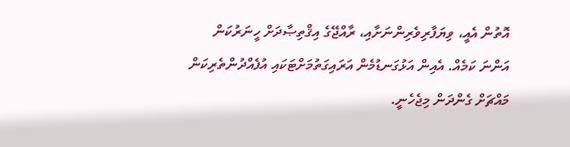އޮތުން އެއީ، ވިޔަފާރިވެރިންނަށާއި، ރާއްޖޭގެ އިޤްތިޞާދަށް ހީނަރުކަން އަންނަ ކަމެއް. އެއިން އަޅުގަނޑުމެން އަރައިގަތުމަށްޓަކައި އުފެއްދުންތެރިކަން މައްޗަށް ގެންދަން މިޖެހެނީ.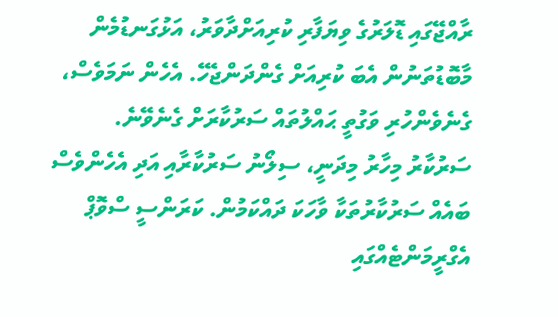ރާއްޖޭގައި ޑޮލަރުގެ ވިޔަފާރި ކުރިއަށްދާވަރު، އަޅުގަނޑުމެން މާބޮޑުތަނުން އެބަ ކުރިއަށް ގެންދަންޖެހޭ. އެހެން ނަމަވެސް، ގެނެވެންހުރި ވަގުތީ ޙައްލުތައް ސަރުކާރަށް ގެނެވޭނެ. ސަރުކާރު މިހާރު މިދަނީ، ސިލޯނު ސަރުކާރާއި އަދި އެހެންވެސް ބައެއް ސަރުކާރުތަކާ ވާހަކަ ދައްކަމުން. ކަރަންސީ ސްވޮޕް އެގްރީމަންޓެއްގައި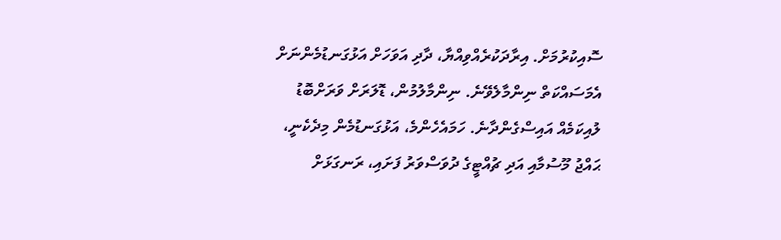ސޮއިކުރުމަށް. އިރާދަކުރެއްވިއްޔާ، ދާދި އަވަހަށް އަޅުގަނޑުމެންނަށް އެމަސައްކަތް ނިންމާލެވޭނެ. ނިންމާލުމުން، ޑޮލަރަށް ވަރަށްބޮޑު ލުއިކަމެއް އައިސްގެންދާނެ. ހަމައެހެންމެ، އަޅުގަނޑުމެން މިދެކެނީ، ޙައްޖު މޫސުމާއި އަދި ޗުއްޓީގެ ދުވަސްވަރު ފަށައި، ރަނގަޅަށް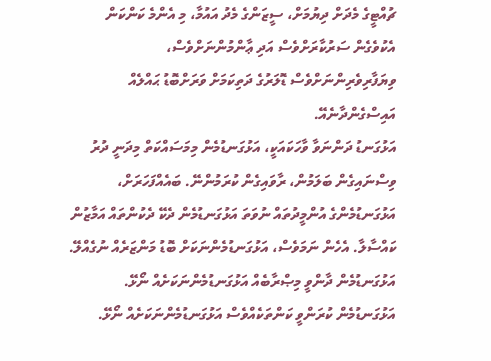ޗުއްޓީގެ މެދަށް ދިޔުމަށް، ސީޒަންގެ މެދު އައުމާ، މި އެންމެ ކަންކަން އެކުވެގެން ސަރުކާރަށްވެސް އަދި ޢާންމުންނަށްވެސް، ވިޔަފާރިވެރިންނަށްވެސް ޑޮލަރުގެ ދަތިކަމަށް ވަރަށްބޮޑު ޙައްލެއް އައިސްގެންދާނެއޭ.
އަޅުގަނޑު ދަންނަވާ ވާހަކައަކީ، އަޅުގަނޑުމެން މިމަސައްކަތް މިދަނީ ދުރު ވިސްނައިގެން ބަލަމުން، ރާވައިގެން ކުރަމުންނޭ. ބައެއްފަހަރަށް، އަޅުގަނޑުމެންގެ އުންމީދުތައް ނުވަތަ އަޅުގަނޑުމެން ދެކޭ ދެކުންތައް އަމާޒުން ކައްސާލާ. އެހެން ނަމަވެސް، އަޅުގަނޑުމެންނަކަށް ބޮޑު މަންޒަރެއް ނުގެއްލޭ. އަޅުގަނޑުމެން ދާންވީ މިޞްރާބެއް އަޅުގަނޑުމެންނަކަށެއް ނޯޅޭ. އަޅުގަނޑުމެން ކުރަންވީ ކަންތަކެއްވެސް އަޅުގަނޑުމެންނަކަށެއް ނޯޅޭ.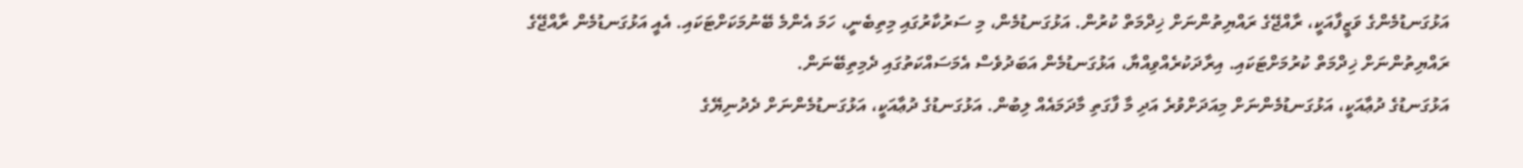އަޅުގަނޑުމެންގެ ވަޒީފާއަކީ، ރާއްޖޭގެ ރައްޔިތުންނަށް ޚިދްމަތް ކުރުން. އަޅުގަނޑުމެން، މި ސަރުކާރުގައި މިތިބެނީ، ހަމަ އެންމެ ބޭނުމަކަށްޓަކައި. އެއީ އަޅުގަނޑުމެން ރާއްޖޭގެ ރައްޔިތުންނަށް ޚިދްމަތް ކުރުމަށްޓަކައި. އިރާދަކުރެއްވިއްޔާ، އަޅުގަނޑުމެން އަބަދުވެސް އެމަސައްކަތުގައި ދެމިތިބޭނަން.
އަޅުގަނޑުގެ ދުޢާއަކީ، އަޅުގަނޑުމެންނަށް މިއަދަށްވުރެ އަދި މާ ފާގަތި މާދަމައެއް ލިބުން. އަޅުގަނޑުގެ ދުޢާއަކީ، އަޅުގަނޑުމެންނަށް ދެދުނިޔޭގެ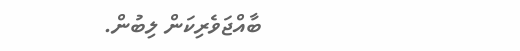ބާއްޖަވެރިކަން ލިބުން.